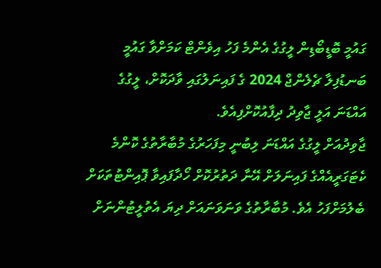ގައުމީ ބޮޑީބޯޑިން ލީގުގެ އެންމެ ފަހު އިވެންޓް ކަމަށްވާ ގައުމީ ބަނޑުފިލާ ޗެލެންޖް 2024 ގެ ފައިނަލުގައި ވާދަކޮށް، ލީގުގެ އައްޑަނަ އަލީ ޖާވިދު ދިފާއުކޮށްފިއެވެ.
ޖާވިދުއަށް ލީގުގެ އައްޑަނަ ލިބުނީ މިފަހަރުގެ މުބާރާތުގެ ކޮންމެ ކެޓަގަރީއެއްގެ ފައިނަލަށް އޭނާ ދަތުރުކޮށް ހޯދާފައިވާ ޕޮއިންޓުތަކަށް ބެލުމަށްފަހު އެވެ. މުބާރާތުގެ ވަނަވަނައަށް ދިޔަ އެތުލީޓުންނަށް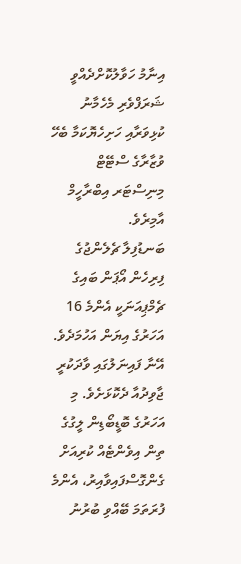އިނާމު ހަވާލުކޮށްދެއްވީ ޝަރަފްވެރި މެހެމާނު ކުޅިވަރާއި ހަށިހެޔޮކަމާ ބެހޭ ވުޒާރާގެ ސްޓޭޓް މިނިސްޓަރ އިބްރާހީމް އާމިރެވެ.
ބަނޑުފިލާ ޗެލެންޖުގެ ފިރިހެން އޯޕަން ބައިގެ ޗެމްޕިއަނަކީ އެންމެ 16 އަހަރުގެ އިޔަން އަހުމަދެވެ. އޭނާ ފައިނަލުގައި ވާދަކުރީ ޖާވިދުއާ ދެކޮޅަށެވެ. މި އަހަރުގެ ބޮޑީބޯޑިން ލީގުގެ ތިން އިވެންޓެއް ކުރިއަށް ގެންގޮސްފައިވާއިރު، އެންމެ ފުރަތަމަ ބޭއްވި ބުރުނު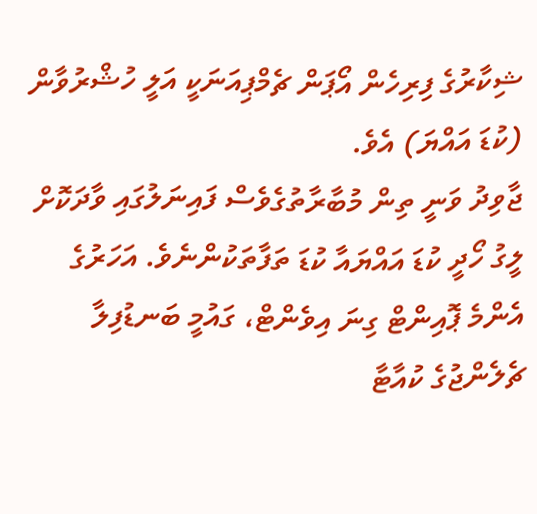ޝިކާރުގެ ފިރިހެން އޯޕަން ޗެމްޕިއަނަކީ އަލީ ހުޝްރުވާން (ކުޑަ އައްޔަ) އެވެ.
ޖާވިދު ވަނީ ތިން މުބާރާތުގެވެސް ފައިނަލުގައި ވާދަކޮށް ލީގު ހޯދީ ކުޑަ އައްޔައާ ކުޑަ ތަފާތަކުންނެވެ. އަހަރުގެ އެންމެ ޕޮއިންޓް ގިނަ އިވެންޓް، ގައުމީ ބަނޑުފިލާ ޗެލެންޖުގެ ކުއާޓާ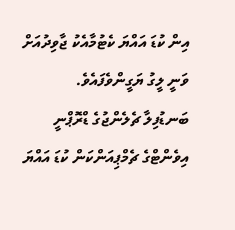އިން ކުޑަ އައްޔަ ކެޓުމާއެކު ޖާވިދުއަށް ވަނީ ލީގު ޔަގީންވެފައެވެ.
ބަނޑުފިލާ ޗެލެންޖުގެ ޑްރޮޕްނީ އިވެންޓްގެ ޗެމްޕިއަންކަން ކުޑަ އައްޔަ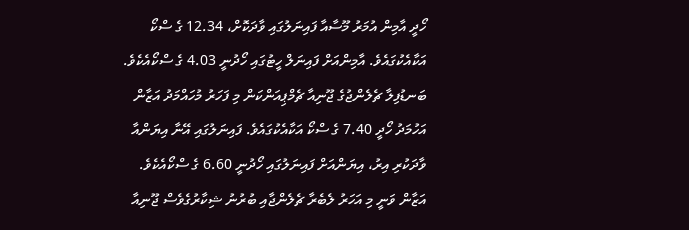ހޯދީ އާމިން އުމަރު މޫސާއާ ފައިނަލުގައި ވާދަކޮށް، 12.34 ގެ ސްކޯ އަކާއެކުގައެވެ. އާމިންއަށް ފައިނަލް ހީޓުގައި ހޯދުނީ 4.03 ގެ ސްކޯއެކެވެ.
ބަނޑުފިލާ ޗެލެންޖުގެ ޖޫނިއާ ޗެމްޕިއަންކަން މި ފަހަރު މުހައްމަދު އަޒާން އަހުމަދު ހޯދީ 7.40 ގެ ސްކޯ އަކާއެކުގައެވެ. ފައިނަލުގައި އޭނާ އިޔަންއާ ވާދަކުރި އިރު، އިޔަންއަށް ފައިނަލުގައި ހޯދުނީ 6.60 ގެ ސްކޯއެކެވެ.
އަޒާން ވަނީ މި އަހަރު ލެބެރާ ޗެލެންޖާއި ބުރުނު ޝިކާރުގެވެސް ޖޫނިއާ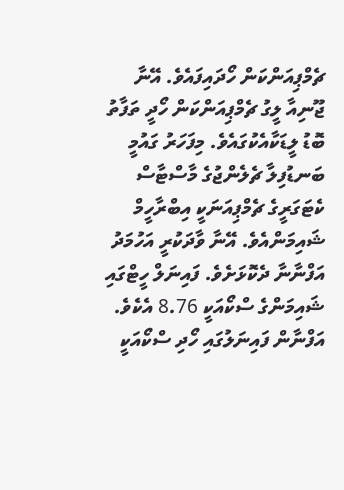ޗެމްޕިއަންކަން ހޯދައިފައެވެ. އޭނާ ޖޫނިއާ ލީގު ޗެމްޕިއަންކަން ހޯދީ ތަފާތު ބޮޑު ލީޑަކާއެކުގައެވެ. މިފަހަރު ގައުމީ ބަނޑުފިލާ ޗެލެންޖުގެ މާސްޓާސް ކެޓަގަރީގެ ޗެމްޕިއަނަކީ އިބްރާހީމް ޝައިމަންއެވެ. އޭނާ ވާދަކުރީ އަހުމަދު އަފްނާނާ ދެކޮޅަށެވެ. ފައިނަލް ހީޓްގައި ޝައިމަންގެ ސްކޯއަކީ 8.76 އެކެވެ. އަފްނާން ފައިނަލުގައި ހޯދި ސްކޯއަކީ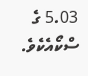5.03 ގެ ސްކޯއެކެވެ.